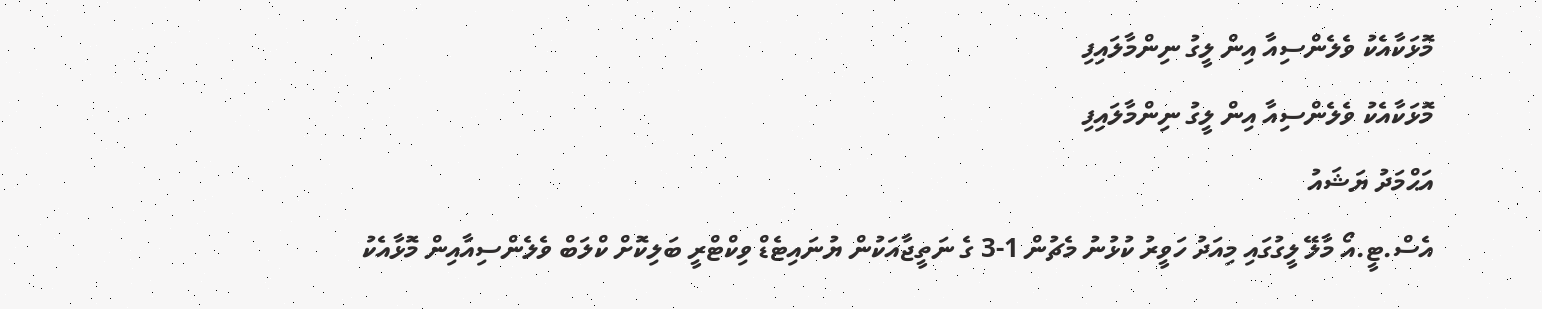މޮޅަކާއެކު ވެލެންސިއާ އިން ލީގު ނިންމާލައިފި
މޮޅަކާއެކު ވެލެންސިއާ އިން ލީގު ނިންމާލައިފި
އަޙްމަދު ޔަޝައު
އެސް.ޓީ.އޯ މާލޭ ލީގުގައި މިއަދު ހަވީރު ކުޅުނު މެޗުން 1-3 ގެ ނަތީޖާއަކުން ޔުނައިޓެޑް ވިކްޓްރީ ބަލިކޮށް ކްލަބް ވެލެންސިއާއިން މޮޅާއެކު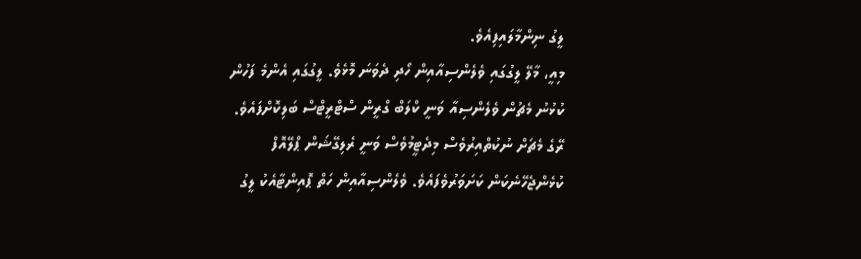ލީގު ނިންމާލައިފިއެވެ.
މިއީ، މާލޭ ލީގުގައި ވެލެންސިއާއިން ހޯދި ދެވަނަ މޮޅެވެ. ލީގުގައި އެންމެ ފަހުން ކުޅުނު މެޗުން ވެލެންސިއާ ވަނީ ކްލަބް ގްރީން ސްޓްރީޓްސް ބަލިކޮށްފައެވެ.
ރޭގެ މެޗަށް ނުކުތްއިރުވެސް މިދެޓީމުވެސް ވަނީ ރެލިގޭޝަން ޕްލޭއޮފް ކުޅެންޖެހޭނެކަން ކަށަވަރުވެފައެވެ. ވެލެންސިއާއިން ހަތް ޕޮއިންޓާއެކު ލީގު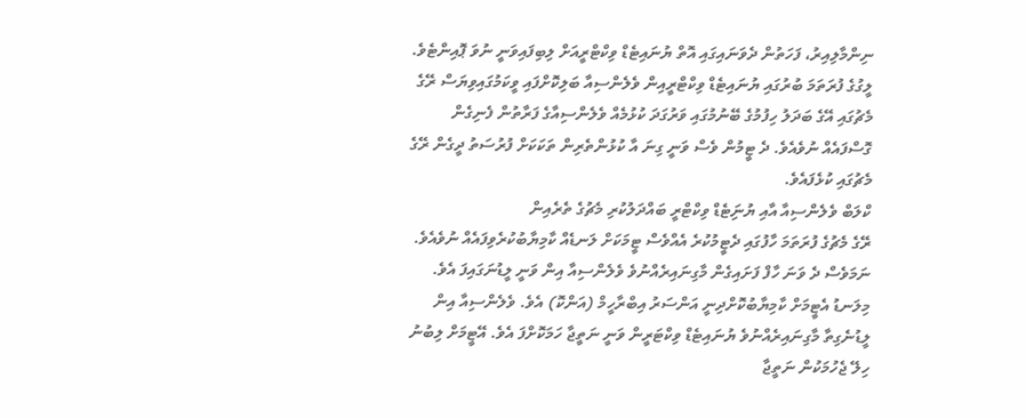ނިންމާލިއިރު، ފަހަތުން ދެވަނައިގައި އޮތް ޔުނައިޓެޑް ވިކްޓްރީއަށް ލިބިފައިވަނީ ނުވަ ޕޮއިންޓެވެ.
ލީގުގެ ފުރަތަމަ ބުރުގައި ޔުނައިޓެޑް ވިކްޓްރީއިން ވެލެންސިއާ ބަލިކޮށްފައި ވީކަމުގައިވިޔަސް ރޭގެ މެޗުގައި އޭގެ ބަދަލު ހިފުމުގެ ބޭނުމުގައި ވަރުގަދަ ކުޅުމެއް ވެލެންސިއާގެ ފަރާތުން ފެނިގެން ގޮސްފައެއް ނުވެއެވެ. ދެ ޓީމުން ވެސް ވަނީ ގިނަ އާ ކުޅުންތެރިން ތަކަކަށް ފުރުސަތު ދީގެން ރޭގެ މެޗުގައި ކުޅެފައެވެ.
ކްލަބް ވެލެންސިއާ އާއި ޔުނަިޓެޑް ވިކްޓްރީ ބައްދަލުކުރި މެޗުގެ ތެރެއިން
ރޭގެ މެޗުގެ ފުރަތަމަ ހާފުގައި ދެޓީމުކުރެ އެއްވެސް ޓީމަކަށް ލަނޑެއް ކާމިޔާބުކުރެވިފައެއް ނުވެއެވެ. ނަމަވެސް ދެ ވަނަ ހާފް ފަށައިގެން މާގިނައިރެއްނުވެ ވެލެންސިއާ އިން ވަނީ ލީޑުނަގައިފަ އެވެ. މިލަނޑު އެޓީމަށް ކާމިޔާބުކޮށްދިނީ އަންސަރު އިބްރާހީމް (އަންކޮ) އެވެ. ވެލެންސިއާ އިން ލީޑުނެގިތާ މާގިނައިރެއްނުވެ ޔުނައިޓެޑް ވިކްޓަރީން ވަނީ ނަތީޖާ ހަމަކޮށްފަ އެވެ. އޭޓީމަށް ލިބުނު ހިލޭ ޖެހުމަކުން ނަތީޖާ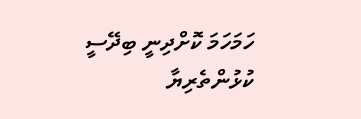ހަމަހަމަ ކޮށްދިނީ ބިދޭސީ ކުޅުންތެރިޔާ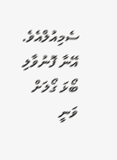ސެމިއުލްއެވެ. އޭނާ ފޮނުވާލި ބޯޅަ ގޯލަށް ވަނީ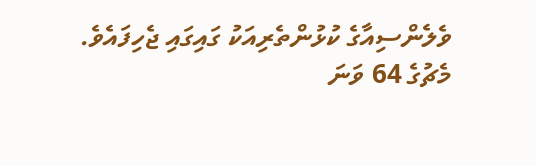ވެލެންސިއާގެ ކުޅުންތެރިއަކު ގައިގައި ޖެހިފައެވެ.
މެޗުގެ 64 ވަނަ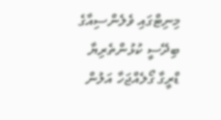މިނިޓްގައި ވެލެންސިއާގެ ބިދޭސީ ކުޅުންތެރިޔާ ޑްރީގާ ގޯލެއްޖަހާ އަލުން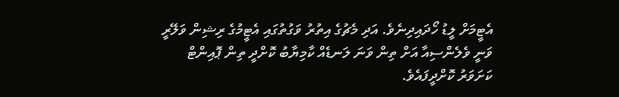އެޓީމަށް ލީޑު ހޯދައިދިނެވެ. އަދި މެޗުގެ އިތުރު ވަގުތުގައި އެޓީމުގެ ރިޝިން ވަލޭރީ ވަނީ ވެލެންސިއާ އަށް ތިން ވަނަ ލަނޑެއް ކާމިޔާބު ކޮށްދީ ތިން ޕޮއިންޓް ކަށަވަރު ކޮށްދީފައެވެ.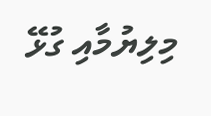މިލިޔުމާއި ގުޅޭ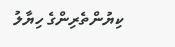ކިޔުންތެރިންގެ ހިޔާލު